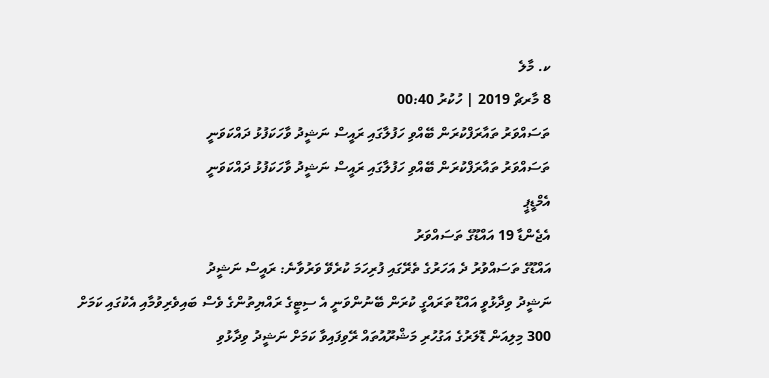ކ. މާލެ
8 މާރޗް 2019 | ހުކުރު 00:40
ތަސައްވަރު ތައާރަފްކުރަން ބޭއްވި ހަފުލާގައި ރައީސް ނަޝީދު ވާހަކަފުޅު ދައްކަވަނީ
ތަސައްވަރު ތައާރަފްކުރަން ބޭއްވި ހަފުލާގައި ރައީސް ނަޝީދު ވާހަކަފުޅު ދައްކަވަނީ
އެމްޑީޕީ
އެޖެންޑާ 19 އައްޑޫގެ ތަސައްވަރު
އައްޑޫގެ ތަސައްވުރު ދެ އަހަރުގެ ތެރޭގައި ފުރިހަމަ ކުރެވޭ ވަރުވާނެ: ރައީސް ނަޝީދު
ނަޝީދު ވިދާޅުވީ އައްޑޫ ތަރައްގީ ކުރަން ބޭނުންވަނީ އެ ސިޓީގެ ރައްޔިތުންގެ ވެސް ބައިވެރިވުމާއި އެކުގައި ކަމަށް
300 މިލިއަން ޑޮލަރުގެ އަގުހުރި މަޝްރޫއުތައް ރޭވިފައިވާ ކަމަށް ނަޝީދު ވިދާޅުވި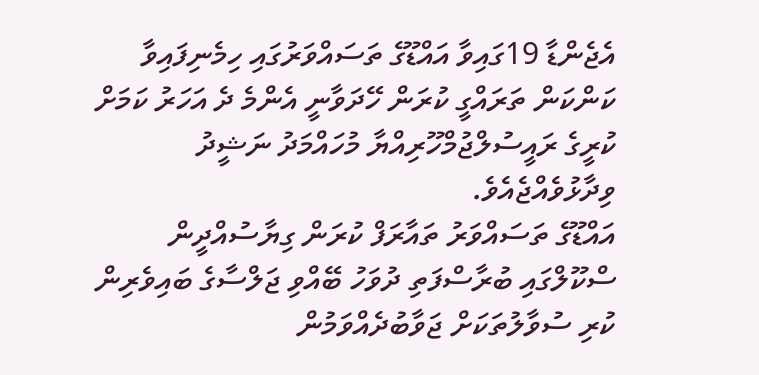އެޖެންޑާ 19ގައިވާ އައްޑޫގެ ތަސައްވަރުގައި ހިމެނިފައިވާ ކަންކަން ތަރައްގީ ކުރަން ހޭދަވާނީ އެންމެ ދެ އަހަރު ކަމަށް ކުރީގެ ރައީސުލްޖުމްހޫރިއްޔާ މުހައްމަދު ނަޝީދު ވިދާޅުވެއްޖެއެވެ.
އައްޑޫގެ ތަސައްވަރު ތައާރަފް ކުރަން ގިޔާސުއްދީން ސްކޫލްގައި ބުރާސްފަތި ދުވަހު ބޭއްވި ޖަލްސާގެ ބައިވެރިން ކުރި ސުވާލުތަކަށް ޖަވާބުދެއްވަމުން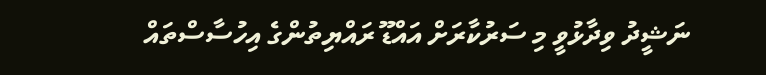ނަޝީދު ވިދާޅުވީ މި ސަރުކާރަށް އައްޑޫ ރައްޔިތުންގެ އިހުސާސްތައް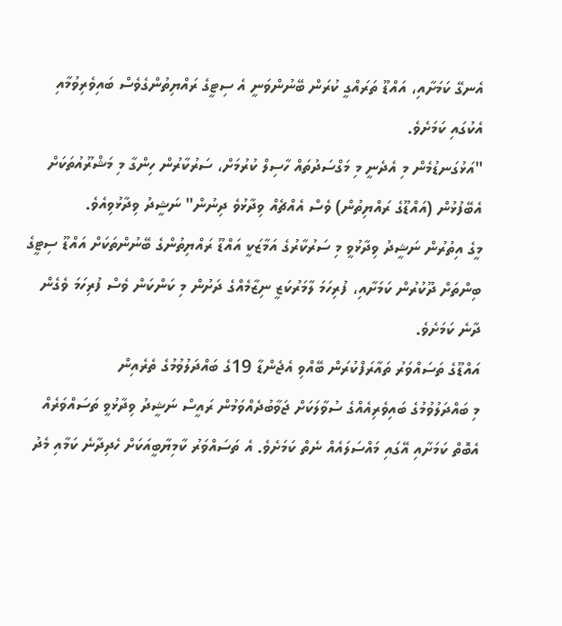އެނގޭ ކަމަށާއި، އައްޑޫ ތަރައްގީ ކުރަން ބޭނުންވަނީ އެ ސިޓީގެ ރައްޔިތުންގެވެސް ބައިވެރިވުމާއި އެކުގައި ކަމަށެވެ.
"އަޅުގަނޑުމެން މި އެދެނީ މި މަގްސަދުތައް ހާސިލް ކުރުމަށް، ސަރުކާރުން ހިންގާ މި މަޝްރޫއުތަކަށް އެބޭފުޅުން (އައްޑޫގެ ރައްޔިތުން) ވެސް އެއްޗެއް ވިދާޅުވެ ދިނުން" ނަޝީދު ވިދާޅުވިއެވެ.
މީގެ އިތުރުން ނަޝީދު ވިދާޅުވީ މި ސަރުކާރުގެ އަމާޒަކީ އައްޑޫ ރައްޔިތުންގެ ބޭނުންތަކަށް އައްޑޫ ސިޓީގެ ބިންތަށް ދޫކުރުން ކަމަށާއި، ފުރިހަމަ ލާމަރުކަޒީ ނިޒާމެއްގެ ދަށުން މި ކަންކަން ވެސް ފުރިހަމަ ވެގެން ދާނެ ކަމަށެވެ.
އައްޑޫގެ ތަސައްވަރު ތައާރަފްކުރަން ބޭއްވި އެޖެންޑާ 19ގެ ބައްދަލުވުމުގެ ތެރެއިން
މި ބައްދަލުވުމުގެ ބައިވެރިއެއްގެ ސުވާލަކަށް ޖަވާބުދެއްވަމުން ރައީސް ނަޝީދު ވިދާޅުވީ ތަސައްވަރެއް އެބޮތް ކަމަށާއި އޭގައި މައްސަލައެއް ނެތް ކަމަށެވެ. އެ ތަސައްވަރު ކާމިޔާބީއަކަށް ހެދިދާނެ ކަމާއި މެދު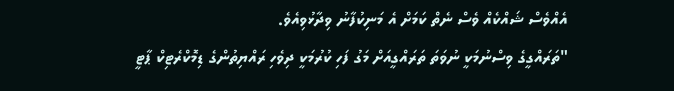އެއްވެސް ޝައްކެއް ވެސް ނެތް ކަމަށް އެ މަނިކުފާނު ވިދާޅުވިއެވެ.
"ތަރައްގީގެ ވިސްނުމަކީ ނުވަތަ ތަރައްގީއަށް މަގު ފަހި ކުރުމަކީ ދިވެހި ރައްޔިތުންގެ ޑިމޮކްރެޓިކް ޕާޓީ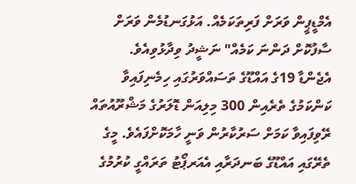އެމްޑީޕީން ވަރަށް ފަރިތަކަމެއް. އަޅުގަނޑުމެން ވަރަށް ސާފުކޮށް ދަންނަ ކަމެއް" ނަޝީދު ވިދާޅުވިއެވެ.
އެޖެންޑާ 19ގެ އައްޑޫގެ ތަސައްވަރުގައި ހިމެނިފައިވާ ކަންކަމުގެ ތެރެއިން 300 މިލިއަން ޑޮލަރުގެ މަޝްރޫއުތައް ރޭވިފައިވާ ކަމަށް ސަރުކާރުން ވަނީ ހާމަކޮށްފައެވެ. މީގެ ތެރޭގައި އައްޑޫގެ ބަނދަރާއި އެއަރޕޯޓު ތަރައްގީ ކުރުމުގެ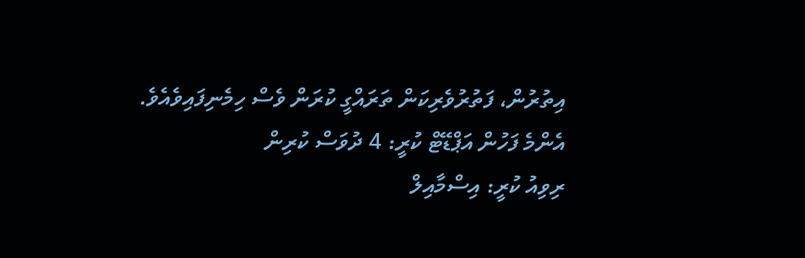އިތުރުން، ފަތުރުވެރިކަން ތަރައްގީ ކުރަން ވެސް ހިމެނިފައިވެއެވެ.
އެންމެ ފަހުން އަޕްޑޭޓް ކުރީ: 4 ދުވަސް ކުރިން
ރިވިއު ކުރީ: އިސްމާއިލް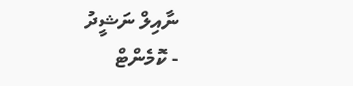ނާއިލް ނަޝީދު
- ކޮމެންޓް